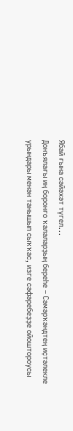Ябай ғына сәйәхәт түгел...
Донъялағы иң боронғо ҡалаларҙың береһе – Сәмәрҡәндтең иҫтәлекле урындары менән танышып сыҡҡас, изге сәфәребеҙҙе ойоштороусы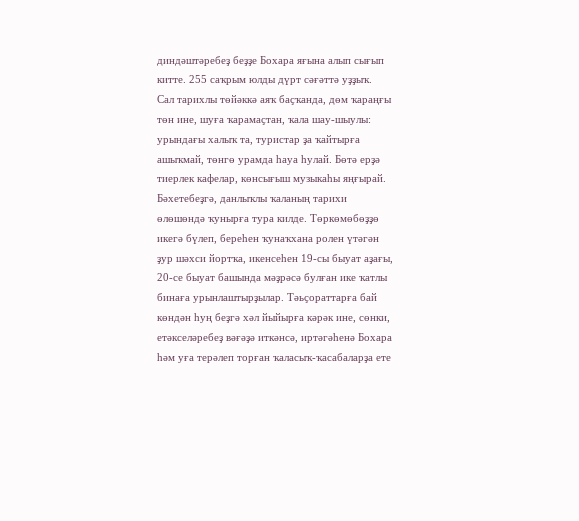диндәштәребеҙ беҙҙе Бохара яғына алып сығып китте. 255 саҡрым юлды дүрт сәғәттә уҙҙыҡ.
Сал тарихлы төйәккә аяҡ баҫҡанда, дөм ҡараңғы төн ине, шуға ҡарамаҫтан, ҡала шау-шыулы: урындағы халыҡ та, туристар ҙа ҡайтырға ашыҡмай, төнгө урамда һауа һулай. Бөтә ерҙә тиерлек кафелар, көнсығыш музыкаһы яңғырай. Бәхетебеҙгә, данлыҡлы ҡаланың тарихи өлөшөндә ҡунырға тура килде. Төркөмөбөҙҙө икегә бүлеп, береһен ҡунаҡхана ролен үтәгән ҙур шәхси йортҡа, икенсеһен 19-сы быуат аҙағы, 20-се быуат башында мәҙрәсә булған ике ҡатлы бинаға урынлаштырҙылар. Тәьҫораттарға бай көндән һуң беҙгә хәл йыйырға кәрәк ине, сөнки, етәкселәребеҙ вәғәҙә иткәнсә, иртәгәһенә Бохара һәм уға терәлеп торған ҡаласыҡ-ҡасабаларҙа ете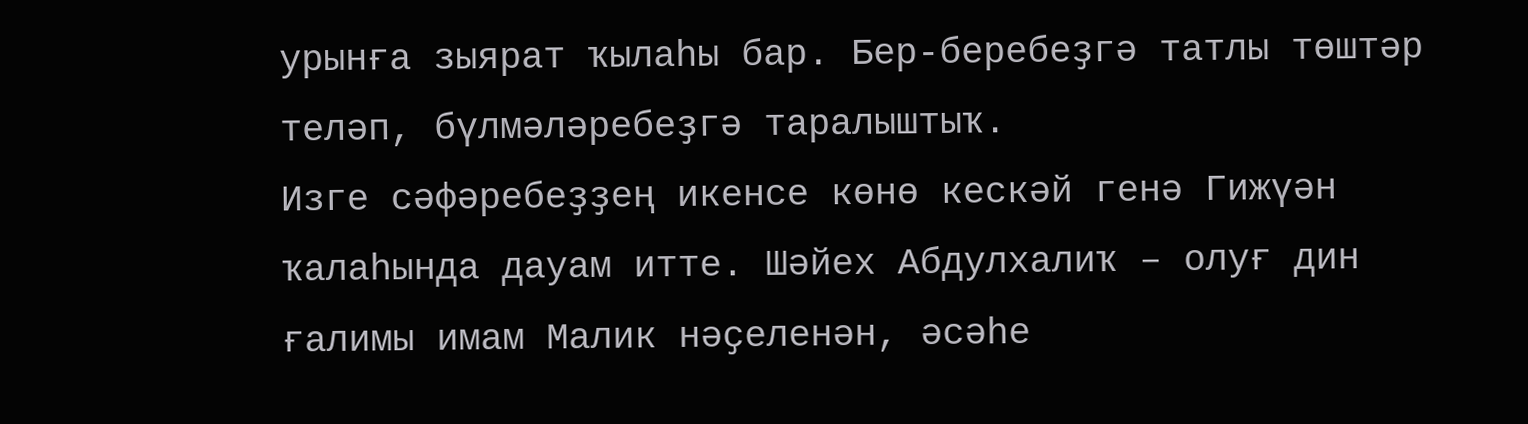урынға зыярат ҡылаһы бар. Бер-беребеҙгә татлы төштәр теләп, бүлмәләребеҙгә таралыштыҡ.
Изге сәфәребеҙҙең икенсе көнө кескәй генә Гижүән ҡалаһында дауам итте. Шәйех Абдулхалиҡ – олуғ дин ғалимы имам Малик нәҫеленән, әсәһе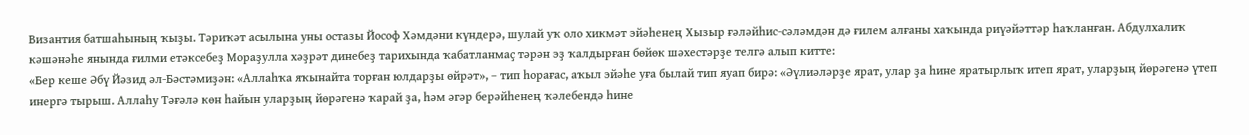Византия батшаһының ҡыҙы. Тәриҡәт асылына уны остазы Йософ Хәмдәни күндерә, шулай уҡ оло хикмәт эйәһенең Хызыр ғәләйһис-сәләмдән дә ғилем алғаны хаҡында риүәйәттәр һаҡланған. Абдулхалиҡ кәшәнәһе янында ғилми етәксебеҙ Мораҙулла хәҙрәт динебеҙ тарихында ҡабатланмаҫ тәрән эҙ ҡалдырған бөйөк шәхестәрҙе телгә алып китте:
«Бер кеше Әбү Йәзид әл-Бәстәмиҙән: «Аллаһҡа яҡынайта торған юлдарҙы өйрәт», – тип һорағас, аҡыл эйәһе уға былай тип яуап бирә: «Әүлиәләрҙе ярат, улар ҙа һине яратырлыҡ итеп ярат, уларҙың йөрәгенә үтеп инергә тырыш. Аллаһу Тәғәлә көн һайын уларҙың йөрәгенә ҡарай ҙа, һәм әгәр берәйһенең ҡәлебендә һине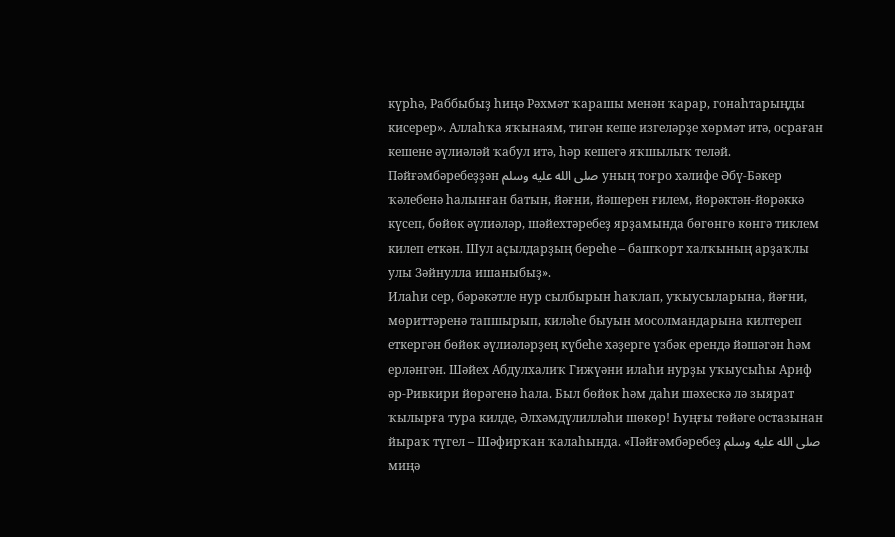күрһә, Раббыбыҙ һиңә Рәхмәт ҡарашы менән ҡарар, гонаһтарыңды кисерер». Аллаһҡа яҡынаям, тигән кеше изгеләрҙе хөрмәт итә, осраған кешене әүлиәләй ҡабул итә, һәр кешегә яҡшылыҡ теләй. Пәйғәмбәребеҙҙән صلى الله عليه وسلم уның тоғро хәлифе Әбү-Бәкер ҡәлебенә һалынған батын, йәғни, йәшерен ғилем, йөрәктән-йөрәккә күсеп, бөйөк әүлиәләр, шәйехтәребеҙ ярҙамында бөгөнгө көнгә тиклем килеп еткән. Шул аҫылдарҙың береһе – башҡорт халҡының арҙаҡлы улы Зәйнулла ишаныбыҙ».
Илаһи сер, бәрәкәтле нур сылбырын һаҡлап, уҡыусыларына, йәғни, мөриттәренә тапшырып, киләһе быуын мосолмандарына килтереп еткергән бөйөк әүлиәләрҙең күбеһе хәҙерге үзбәк ерендә йәшәгән һәм ерләнгән. Шәйех Абдулхалиҡ Гижүәни илаһи нурҙы уҡыусыһы Ариф әр-Ривкири йөрәгенә һала. Был бөйөк һәм даһи шәхескә лә зыярат ҡылырға тура килде, Әлхәмдүлилләһи шөкөр! Һуңғы төйәге остазынан йыраҡ түгел – Шәфирҡан ҡалаһында. «Пәйғәмбәребеҙ صلى الله عليه وسلم миңә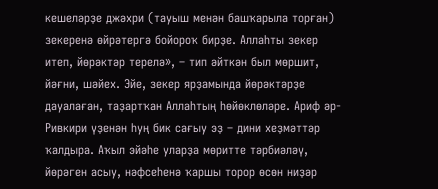кешеләрҙе джәхри (тауыш менән башҡарыла торған) зекеренә өйрәтергә бойороҡ бирҙе. Аллаһты зекер итеп, йөрәктәр терелә», – тип әйткән был мөршит, йәғни, шәйех. Эйе, зекер ярҙамында йөрәктәрҙе дауалаған, таҙартҡан Аллаһтың һөйөклөләре. Ариф әр-Ривкири үҙенән һуң бик сағыу эҙ – дини хеҙмәттәр ҡалдыра. Аҡыл эйәһе уларҙа мөритте тәрбиәләү, йөрәген асыу, нәфсеһенә ҡаршы торор өсөн ниҙәр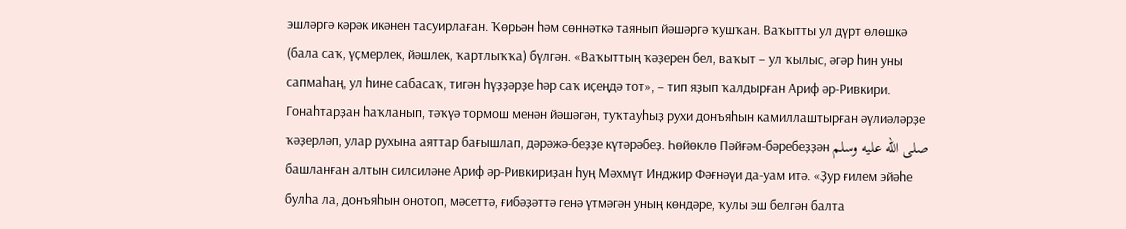эшләргә кәрәк икәнен тасуирлаған. Ҡөрьән һәм сөннәткә таянып йәшәргә ҡушҡан. Ваҡытты ул дүрт өлөшкә (бала саҡ, үҫмерлек, йәшлек, ҡартлыҡҡа) бүлгән. «Ваҡыттың ҡәҙерен бел, ваҡыт – ул ҡылыс, әгәр һин уны сапмаһаң, ул һине сабасаҡ, тигән һүҙҙәрҙе һәр саҡ иҫеңдә тот», – тип яҙып ҡалдырған Ариф әр-Ривкири.
Гонаһтарҙан һаҡланып, тәҡүә тормош менән йәшәгән, туҡтауһыҙ рухи донъяһын камиллаштырған әүлиәләрҙе ҡәҙерләп, улар рухына аяттар бағышлап, дәрәжә-беҙҙе күтәрәбеҙ. Һөйөклө Пәйғәм-бәребеҙҙән صلى الله عليه وسلم башланған алтын силсиләне Ариф әр-Ривкириҙан һуң Мәхмүт Инджир Фәғнәүи да-уам итә. «Ҙур ғилем эйәһе булһа ла, донъяһын онотоп, мәсеттә, ғибәҙәттә генә үтмәгән уның көндәре, ҡулы эш белгән балта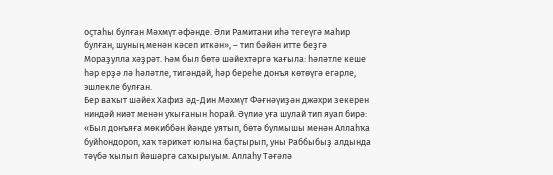оҫтаһы булған Мәхмүт әфәнде. Әли Рамитани иһә тегеүгә маһир булған, шуның менән кәсеп иткән», – тип бәйән итте беҙгә Мораҙулла хәҙрәт. Һәм был бөтә шәйехтәргә ҡағыла: һәләтле кеше һәр ерҙә лә һәләтле, тигәндәй, һәр береһе донъя көтөүгә егәрле, эшлекле булған.
Бер ваҡыт шәйех Хафиз әд-Дин Мәхмүт Фәғнәүиҙән джәхри зекерен ниндәй ниәт менән уҡығанын һорай. Әүлиә уға шулай тип яуап бирә: «Был донъяға мөкиббән йәнде уятып, бөтә булмышы менән Аллаһҡа буйһондороп, хаҡ тәриҡәт юлына баҫтырып, уны Раббыбыҙ алдында тәүбә ҡылып йәшәргә саҡырыуым. Аллаһу Тәғәлә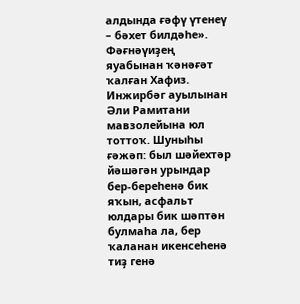алдында ғәфү үтенеү – бәхет билдәһе». Фәғнәүиҙең яуабынан ҡәнәғәт ҡалған Хафиз.
Инжирбәг ауылынан Әли Рамитани мавзолейына юл тоттоҡ. Шуныһы ғәжәп: был шәйехтәр йәшәгән урындар бер-береһенә бик яҡын, асфальт юлдары бик шәптән булмаһа ла, бер ҡаланан икенсеһенә тиҙ генә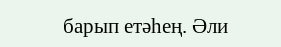барып етәһең. Әли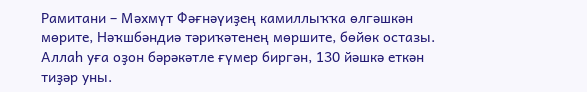Рамитани – Мәхмүт Фәғнәүиҙең камиллыҡҡа өлгәшкән мөрите, Нәҡшбәндиә тәриҡәтенең мөршите, бөйөк остазы. Аллаһ уға оҙон бәрәкәтле ғүмер биргән, 130 йәшкә еткән тиҙәр уны.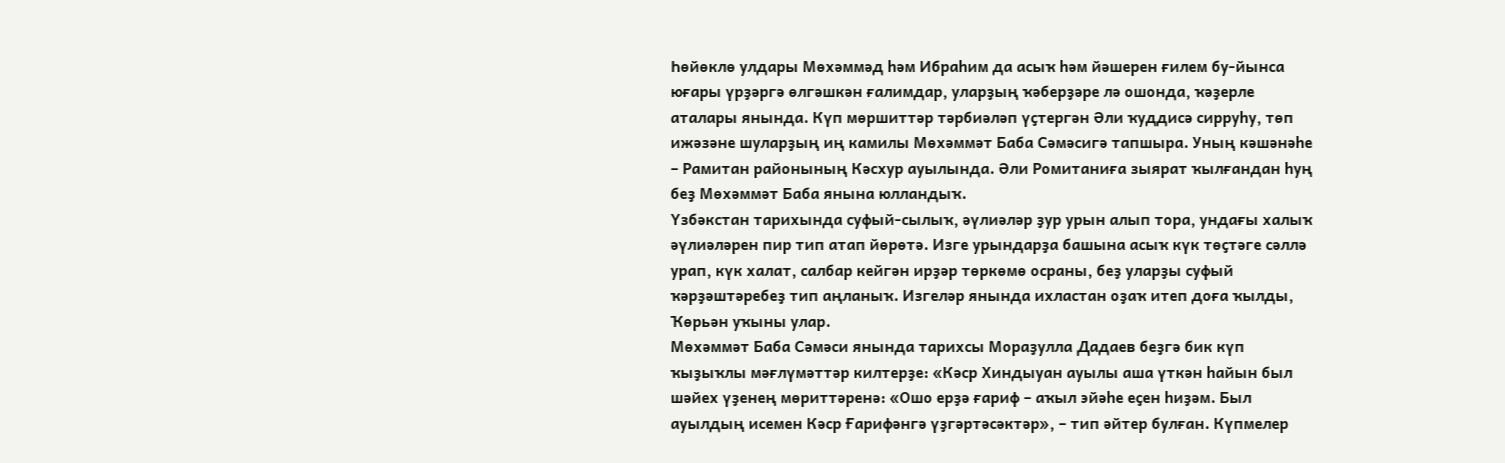Һөйөклө улдары Мөхәммәд һәм Ибраһим да асыҡ һәм йәшерен ғилем бу-йынса юғары үрҙәргә өлгәшкән ғалимдар, уларҙың ҡәберҙәре лә ошонда, ҡәҙерле аталары янында. Күп мөршиттәр тәрбиәләп үҫтергән Әли ҡуддисә сирруһу, төп ижәзәне шуларҙың иң камилы Мөхәммәт Баба Сәмәсигә тапшыра. Уның кәшәнәһе – Рамитан районының Кәсхур ауылында. Әли Ромитаниға зыярат ҡылғандан һуң беҙ Мөхәммәт Баба янына юлландыҡ.
Үзбәкстан тарихында суфый-сылыҡ, әүлиәләр ҙур урын алып тора, ундағы халыҡ әүлиәләрен пир тип атап йөрөтә. Изге урындарҙа башына асыҡ күк төҫтәге сәллә урап, күк халат, салбар кейгән ирҙәр төркөмө осраны, беҙ уларҙы суфый ҡәрҙәштәребеҙ тип аңланыҡ. Изгеләр янында ихластан оҙаҡ итеп доға ҡылды, Ҡөрьән уҡыны улар.
Мөхәммәт Баба Сәмәси янында тарихсы Мораҙулла Дадаев беҙгә бик күп ҡыҙыҡлы мәғлүмәттәр килтерҙе: «Кәср Хиндыуан ауылы аша үткән һайын был шәйех үҙенең мөриттәренә: «Ошо ерҙә ғариф – аҡыл эйәһе еҫен һиҙәм. Был ауылдың исемен Кәср Ғарифәнгә үҙгәртәсәктәр», – тип әйтер булған. Күпмелер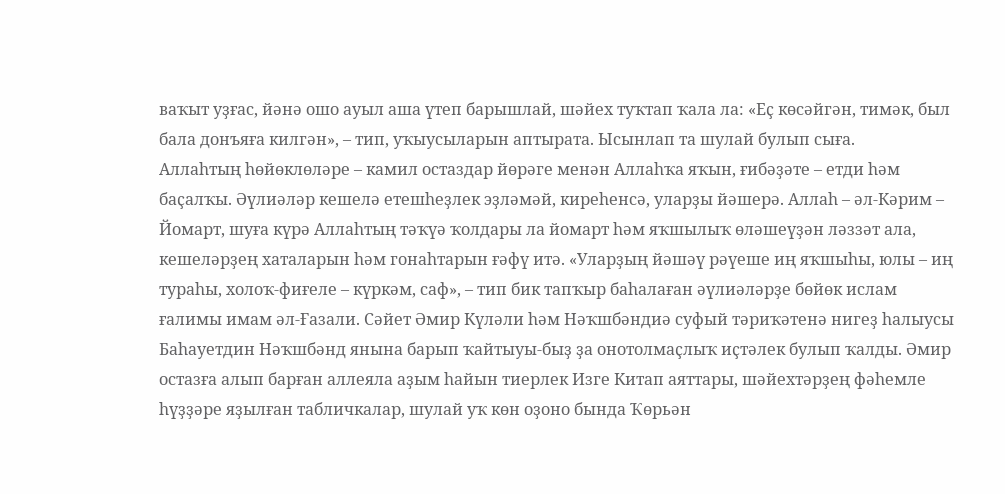ваҡыт уҙғас, йәнә ошо ауыл аша үтеп барышлай, шәйех туҡтап ҡала ла: «Еҫ көсәйгән, тимәк, был бала донъяға килгән», – тип, уҡыусыларын аптырата. Ысынлап та шулай булып сыға.
Аллаһтың һөйөклөләре – камил остаздар йөрәге менән Аллаһҡа яҡын, ғибәҙәте – етди һәм баҫалҡы. Әүлиәләр кешелә етешһеҙлек эҙләмәй, киреһенсә, уларҙы йәшерә. Аллаһ – әл-Кәрим – Йомарт, шуға күрә Аллаһтың тәҡүә ҡолдары ла йомарт һәм яҡшылыҡ өләшеүҙән ләззәт ала, кешеләрҙең хаталарын һәм гонаһтарын ғәфү итә. «Уларҙың йәшәү рәүеше иң яҡшыһы, юлы – иң тураһы, холоҡ-фиғеле – күркәм, саф», – тип бик тапҡыр баһалаған әүлиәләрҙе бөйөк ислам ғалимы имам әл-Ғазали. Сәйет Әмир Күләли һәм Нәҡшбәндиә суфый тәриҡәтенә нигеҙ һалыусы Баһауетдин Нәҡшбәнд янына барып ҡайтыуы-быҙ ҙа онотолмаҫлыҡ иҫтәлек булып ҡалды. Әмир остазға алып барған аллеяла аҙым һайын тиерлек Изге Китап аяттары, шәйехтәрҙең фәһемле һүҙҙәре яҙылған табличкалар, шулай уҡ көн оҙоно бында Ҡөрьән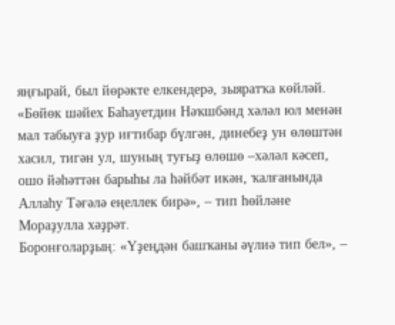яңғырай, был йөрәкте елкендерә, зыяратҡа көйләй.
«Бөйөк шәйех Баһауетдин Нәҡшбәнд хәләл юл менән мал табыуға ҙур иғтибар бүлгән, динебеҙ ун өлөштән хасил, тигән ул, шуның туғыҙ өлөшө –хәләл кәсеп, ошо йәһәттән барыһы ла һәйбәт икән, ҡалғанында Аллаһу Тәғәлә еңеллек бирә», – тип һөйләне Мораҙулла хәҙрәт.
Боронғоларҙың: «Үҙеңдән башҡаны әүлиә тип бел», –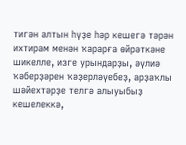тигән алтын һүҙе һәр кешегә тәрән ихтирам менән ҡарарға өйрәткәне шикелле, изге урындарҙы, әүлиә ҡәберҙәрен ҡәҙерләүебеҙ, арҙаҡлы шәйехтәрҙе телгә алыуыбыҙ кешелеккә,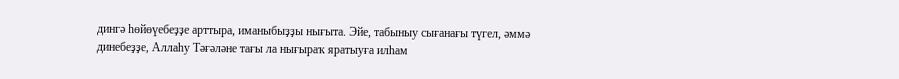дингә һөйөүебеҙҙе арттыра, иманыбыҙҙы нығыта. Эйе, табыныу сығанағы түгел, әммә динебеҙҙе, Аллаһу Тәғәләне тағы ла нығыраҡ яратыуға илһам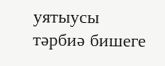уятыусы тәрбиә бишеге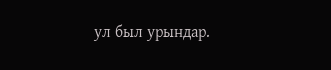ул был урындар.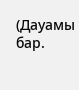(Дауамы бар.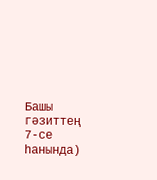Башы гәзиттең 7-се һанында)